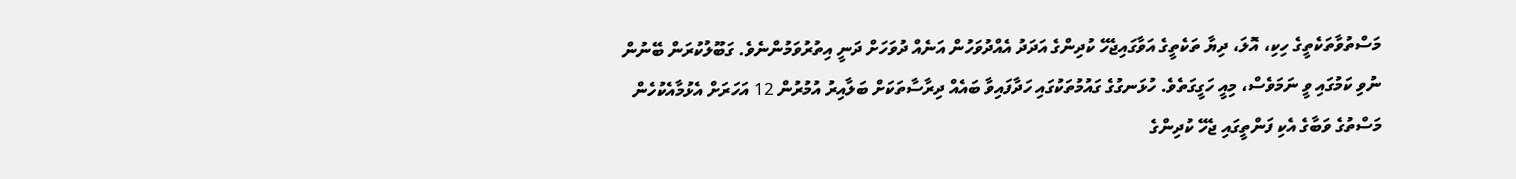މަސްތުވާތަކެތީގެ ހިކި، އޮލަ، ދިޔާ ތަކެތީގެ އަވާގައިޖެހޭ ކުދިންގެ އަދަދު އެއްދުވަހުން އަނެއް ދުވަހަށް ދަނީ އިތުރުވަމުންނެވެ. ގަބޫލުކުރަން ބޭނުން ނުވި ކަމުގައި ވީ ނަމަވެސް، މިއީ ހަގީގަތެވެ. ހުޅަނގުގެ ގައުމުތަކުގައި ހަދާފައިވާ ބައެއް ދިރާސާތަކަށް ބަލާއިރު އުމުރުން 12 އަހަރަށް އެޅުމާއެކުހެން މަސްތުގެ ވަބާގެ އެކި ފަންތީގައި ޖެހޭ ކުދިންގެ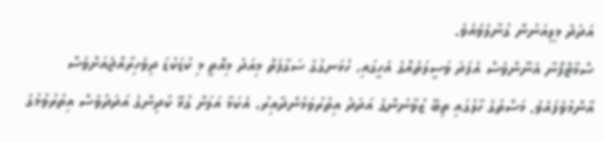އަދަދު މިލިއަނުން ގުނާލެވެއެވެ.
ސްމާޓްފޯނާ އެނޫންވެސް އެފަދަ ވަސީލަތެއްގެ އެހީގައި، ހުޅަނގުގެ ސަގާފަތް މިއަދު މިއޮތީ މި ކުޑަކުޑަ ދިވެހިރާއްޖެއަށްވެސް އާންމުވެފައެވެ. މަސްތުގެ ހާލުގައި ތިބޭ ޒުވާނުންގެ އަދަދު އިތުރުވަމުންދާއިރު، އެކަމާ އަލަށް ގުޅޭ ކުދިންގެ އަދަދުވެސް އިތުރުވުމުގެ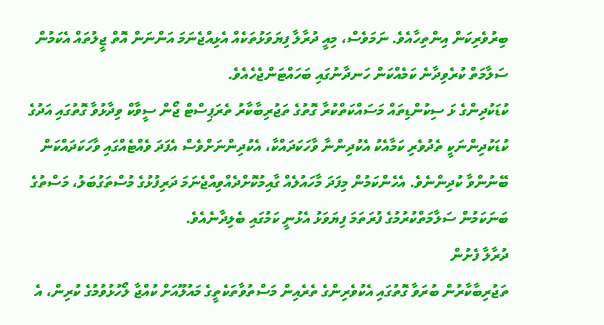ބިރުވެރިކަން އިންތިހާއެވެ. ނަމަވެސް، މިއީ ދުރާލާ ފިޔަވަޅުތަކެއް އެޅިއްޖެނަމަ އަންނަން އޮތް ޖީލުތައް އެކަމުން ސަލާމަތް ކުރެވިދާނެ ކަމެއްކަން ހަނދާނުގައި ބަހައްޓަންޖެހެއެވެ.
ކުޑަކުދިންގެ ޅަ ސިކުންޑިތައް މަސައްކަތްކުރާ ގޮތުގެ ތަޖުރިބާކާރު ތެރަޕިސްޓް ޖޯން ސީވާކް ވިދާޅުވާ ގޮތުގައި އަދުގެ ކުޑަކުދިންނަކީ ތެދުވެރި ކަމާއެކު އެކުދިންނާ ވާހަކަދައްކާ، އެކުދިންނަށްވެސް އެފަދަ ވެއްޓެއްގައި ވާހަކަދައްކަން ބޭނުންވާ ކުދިންނެވެ. އެހެންކަމުން މިފަދަ މާހައުލެއް ގާއިމުކޮށްދެއްވިއްޖެނަމަ ދަރިފުޅުގެ މުސްތަގުބަލު، މަސްތުގެ ބަނަކަމުން ސަލާމަތްކުރުމުގެ ފުރަތަމަ ފިޔަވަޅު އެޅުނީ ކަމުގައި ބެލިދާނެއެވެ.
ދުރާލާ ފެށުން
ތަޖުރިބާކާރުން ބުރަވާ ގޮތުގައި އެކުވެރިންގެ ތެރެއިން މަސްތުވާތަކެތީގެ މައުލޫއަށް ކުއްޖާ ލޯހުޅުވުމުގެ ކުރިން، އެ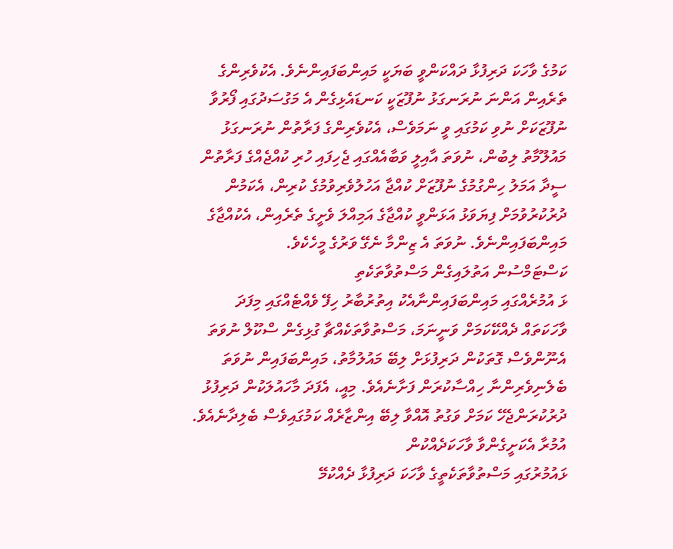ކަމުގެ ވާހަކަ ދަރިފުޅާ ދައްކަންވީ ބަޔަކީ މައިންބަފައިންނެވެ. އެކުވެރިންގެ ތެރެއިން އަންނަ ނުރަނގަޅު ނުފޫޒަކީ ކަނޑައެޅިގެން އެ މަގުސަދުގައި ފޯރުވާ ނުފޫޒަކަށް ނުވި ކަމުގައި ވީ ނަމަވެސް، އެކުވެރިންގެ ފަރާތުން ނުރަނގަޅު މައުލޫމާތު ލިބުން، ނުވަތަ އާއިލީ ވަބާއެއްގައި ޖެހިފައި ހުރި ކުއްޖެއްގެ ފަރާތުން ސީދާ އަމަލު ހިންގުމުގެ ނުފޫޒަށް ކުއްޖާ އަހުލުވެރިވުމުގެ ކުރިން، އެކަމުން ދުރުކުރުވުމަށް ފިޔަވަޅު އަޅަންވީ ކުއްޖާގެ އަމިއްލަ ވެށީގެ ތެރެއިން، އެކުއްޖާގެ މައިންބަފައިންނެވެ. ނުވަތަ އެ ޒިންމާ ނެގޭ ވަރުގެ މީހެކެވެ.
ކަސްޓަމްސުން އަތުލައިގެން މަސްތުވާތަކެތި
ޅަ އުމުރެއްގައި މައިންބަފައިންނާއެކު އިތުރުބާރު ހިފޭ ވެއްޓެއްގައި މިފަދަ ވާހަކަތައް ދެއްކޭކަމަށް ވަނީނަމަ، މަސްތުވާތަކެއްޗާ ގުޅިގެން ސްކޫލް ނުވަތަ އެނޫންވެސް ގޮތަކުން ދަރިފުޅަށް ލިބޭ މައުލުމާތު، މައިންބަފައިން ނުވަތަ ބެލެނިވެރިންނާ ހިއްސާކުރަން ފަށާނެއެވެ. މިއީ، އެފަދަ މާހައުލަކުން ދަރިފުޅު ދުރުކުރަންޖެހޭ ކަމަށް ވަގުތު އޮއްވާ ލިބޭ އިންޒާރެއް ކަމުގައިވެސް ބެލިދާނެއެވެ.
އުމުރާ އެކަށީގެންވާ ވާހަކަދެއްކުން
ޅައުމުރުގައި މަސްތުވާތަކެތީގެ ވާހަކަ ދަރިފުޅާ ދެއްކުމޭ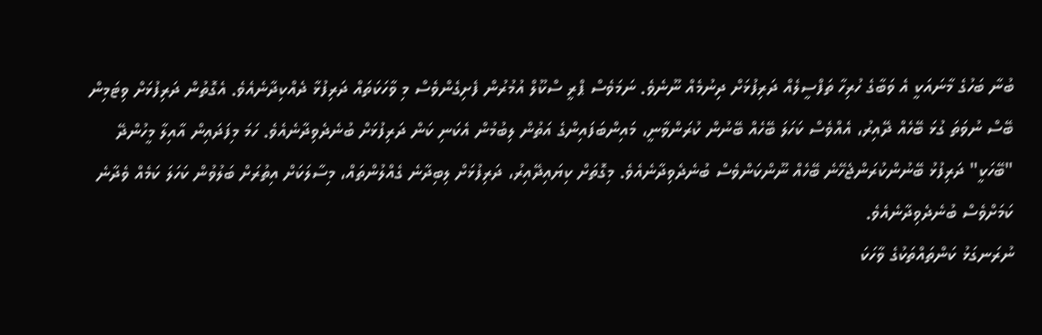ބުނާ ބަހުގެ މާނައަކީ އެ ވަބާގެ ހުރިހާ ތަފްސީލެއް ދަރިފުޅަށް ދިނުމެއް ނޫނެވެ. ނަމަވެސް ޕްރީ ސްކޫލް އުމުރުން ފެށިގެންވެސް މި ވާހަކަތައް ދަރިފުޅާ ދެއްކިދާނެއެވެ. އެގޮތުން ދަރިފުޅަށް ވިޓަމިން ބޭސް ނުވަތަ ގުޅަ ބޭހެއް ދޭއިރު، އެއްވެސް ކަހަލަ ބޭހެއް ބޭނުން ކުރަންވާނީ، މައިންބަފައިންގެ އަތުން ލިބުމުން އެކަނި ކަން ދަރިފުޅަށް ބުނެދެވިދާނެއެވެ. ހަމަ މިފަދައިން އާއިލާ މީހުންދޭ "ބޭހަކީ" ދަރިފުޅު ބޭނުންކުރަންޖެހޭނެ ބޭހެއް ނޫންކަންވެސް ބުނެދެވިދާނެއެވެ. މިގޮތަށް ކިޔައިދޭއިރު، ދަރިފުޅަށް ލިބިދާނެ ގެއްލުންތައް، މިސާލަކަށް އިތުރަށް ބަލުވުން ކަހަލަ ކަމެއް ވެދާނެ ކަމަށްވެސް ބުނެދެވިދާނެއެވެ.
ނުރަނގަޅު ކަންތައްތަކުގެ ވާހަކަ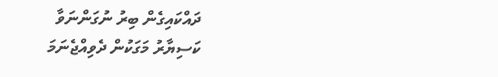ދައްކައިގެން ބިރު ނުގަންނަވާ
ކަސިޔާރު މަގަކުން ދެވިއްޖެނަމަ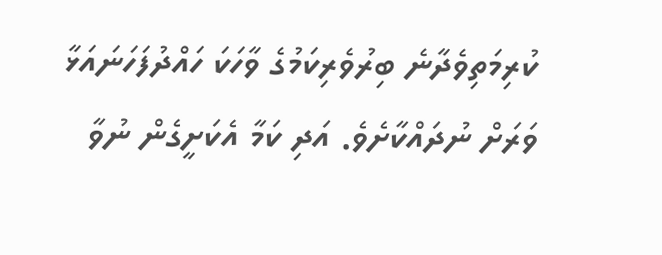ކުރިމަތިވެދާނެ ބިރުވެރިކަމުގެ ވާހަކަ ހައްދުފަހަނައަޅާ ވަރަށް ނުދައްކާށެވެ. އަދި ކަމާ އެކަށީގެން ނުވާ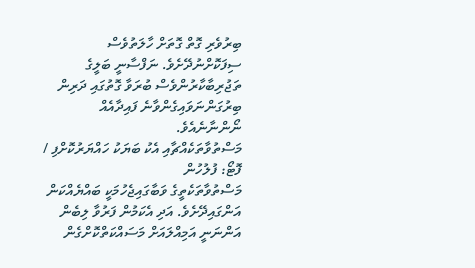ބިރުވެރި ގޮތް ގޮތަށް ހާލަތުވެސް ސިފަކޮށްނުދޭށެވެ. ނަފްސާނީ ބަލީގެ ތަޖުރިބާކާރުންވެސް ބުރަވާ ގޮތުގައި ދަރިން ބިރުގަންނަވައިގެންވާނެ ފައިދާއެއް ނޯންނާނެއެވެ.
މަސްތުވާތަކެއްޗާއި އެކު ބަޔަކު ހައްޔަރުކޮށްފި / ފޮޓޯ: ފުލުހުން
މަސްތުވާތަކެތީގެ ވަބާގައިޖެހުމަކީ ބައްޔެއްކަން އަންގައިދޭށެވެ. އަދި އެކަމުން ފަރުވާ ލިބެން އަންނަނީ އަމިއްލައަށް މަސައްކަތްކޮށްގެން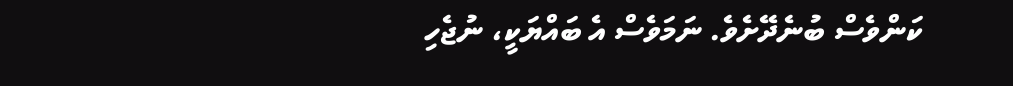ކަންވެސް ބުނެދޭށެވެ. ނަމަވެސް އެ ބައްޔަކީ، ނުޖެހި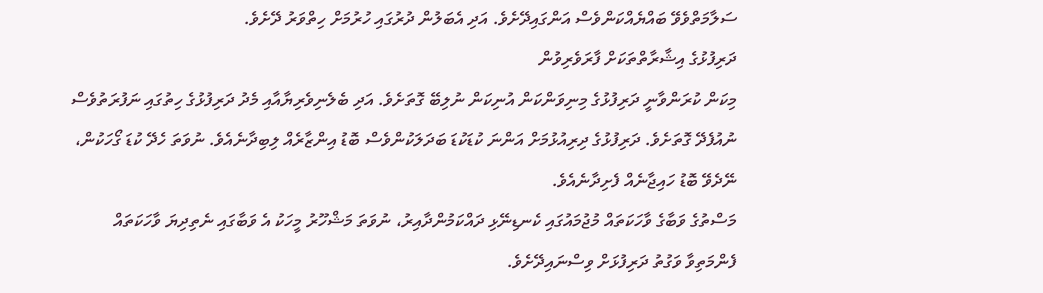ސަލާމަތްވެވޭ ބައްޔެއްކަންވެސް އަންގައިދޭށެވެ. އަދި އެބަލުން ދުރުގައި ހުރުމަށް ހިތްވަރު ދޭށެވެ.
ދަރިފުޅުގެ އިޝާރާތްތަކަށް ފާރަވެރިވުން
މިކަން ކުރަންވާނީ ދަރިފުޅުގެ މިނިވަންކަން އުނިކަން ނުލިބޭ ގޮތަށެވެ. އަދި ބެލެނިވެރިޔާއާއި މެދު ދަރިފުޅުގެ ހިތުގައި ނަފުރަތުވެސް ނުއުފެދޭ ގޮތަށެވެ. ދަރިފުޅުގެ ދިރިއުޅުމަށް އަންނަ ކުޑަކުޑަ ބަދަލަކުންވެސް ބޮޑު އިންޒާރެއް ލިބިދާނެއެވެ. ނުވަތަ ހެދޭ ކުޑަ ގޯހަކުން، ނޭދެވޭ ބޮޑު ހައިޖާނެއް ފެށިދާނެއެވެ.
މަސްތުގެ ވަބާގެ ވާހަކަތައް މުޖުމައުގައި ކެނޑިނޭޅި ދައްކަމުންދާއިރު، ނުވަތަ މަޝްހޫރު މީހަކު އެ ވަބާގައި ނެތިދިޔަ ވާހަކަތައް ފެންމަތިވާ ވަގުތު ދަރިފުޅަށް ވިސްނައިދޭށެވެ.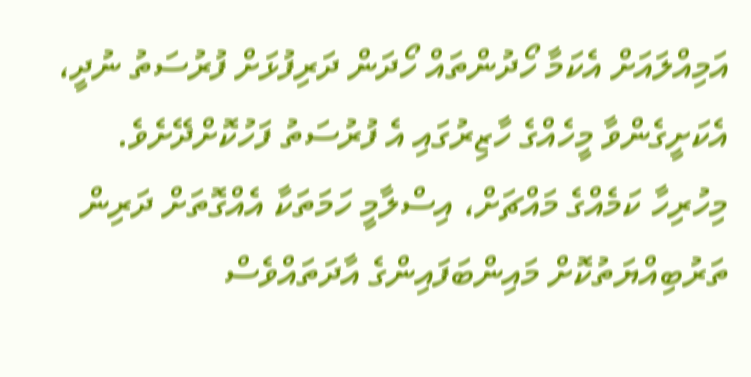އަމިއްލައަށް އެކަމާ ހޯދުންތައް ހޯދަން ދަރިފުޅަށް ފުރުސަތު ނުދީ، އެކަށީގެންވާ މީހެއްގެ ހާޒިރުގައި އެ ފުރުސަތު ފަހުކޮށްދޭށެވެ.
މިހުރިހާ ކަމެއްގެ މައްޗަށް، އިސްލާމީ ހަމަތަކާ އެއްގޮތަށް ދަރިން ތަރުބިއްޔަތުކޮށް މައިންބަފައިންގެ އާދަތައްވެސް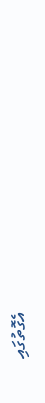އެގޮތުގައި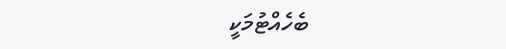ބެހެއްޓުމަކީ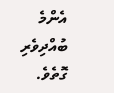އެންމެ ބުއްދިވެރި ގޮތެވެ.